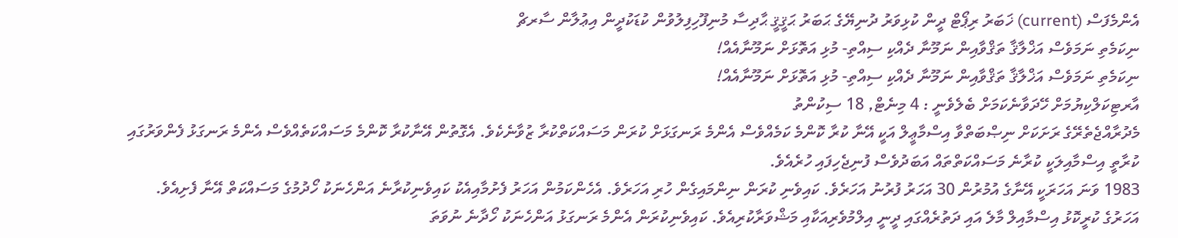އެންމެފަސް (current) ޚަބަރު ރިޕޯޓް ދީން ކުޅިވަރު ދުނިޔޭގެ ޙަބަރު ޙަޤީޤީ ޙާދިސާ މުނިފޫހިފިލުވުން ކުޑަކުދީން އިޢުލާން ސާރޗް
ނިކަމެތި ނަމަވެސް އަޚްލާޤާ ތަޤްވާއިން ނަމޫނާ ދެއްކި ސިއްތި- މުޅި އަތޮޅަށް ނަމޫނާއެއް!
ނިކަމެތި ނަމަވެސް އަޚްލާޤާ ތަޤްވާއިން ނަމޫނާ ދެއްކި ސިއްތި- މުޅި އަތޮޅަށް ނަމޫނާއެއް!
އާރޓިކަލްކިޔުމަށް ހޭދަވާނެކަމަށް ބެލެވެނީ : 4 މިނެޓް, 18 ސިކުންތު
މެދުރާއްޖެތެރޭގެ ރަށަކަށް ނިޞްބަތްވާ އިސްމާޢީލް އަކީ އޭނާ ކުރާ ކޮންމެ ކަމެއްވެސް އެންމެ ރަނގަޅަށް ކުރަން މަސައްކަތްކުރާ ޒުވާނެކެވެ. އެގޮތުން އޭނާކުރާ ކޮންމެ މަސައްކަތެއްވެސް އެންމެ ރަނގަޅު ފެންވަރުގައި ކުރާތީ އިސްމާއިލަކީ ކުރާނެ މަސައްކަތްތައް އަބަދުވެސް ފުނިޖެހިފައި ހުރެއެވެ.
1983 ވަނަ އަހަރަކީ އޭނާގެ އުމުރުން 30 އަހަރު ފުރުނު އަހަރެވެ. ކައިވެނި ކުރަން ނިންމައިގެން ހުރި އަހަރެވެ. އެހެންކަމުން އަހަރު ފެށުމާއިއެކު ކައިވެނިކުރާނެ އަންހެނަކު ހޯދުމުގެ މަސައްކަތް އޭނާ ފެށިއެވެ.
އަހަރުގެ ކުރީކޮޅު އިސްމާއިލް މާލެ އައި ދަތުރެއްގައި ދީނީ އިލްމުވެރިއަކާއި މަޝްވަރާކުރިއެވެ. ކައިވެނިކުރަން އެންމެ ރަނގަޅު އަންހެނަކު ހޯދާނެ ނުވަތަ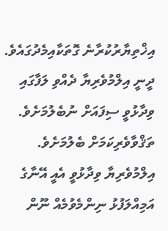އިޚްތިޔާރުކުރާނެ ގޮތަކާއިމެދުގައެވެ.
ދީނީ އިލްމުވެރިޔާ ދެއްވި ލަފާގައި ވިދާޅުވީ ސިފައަށް ނުބެލުމަށެވެ. ތަޤްވާވެރިކަމަށް ބެލުމަށެވެ. އިލްމުވެރިޔާ ވިދާޅުވީ އެއީ އޭނާގެ އަމިއްލަފުޅު ނިންމެވުމެއް ނޫން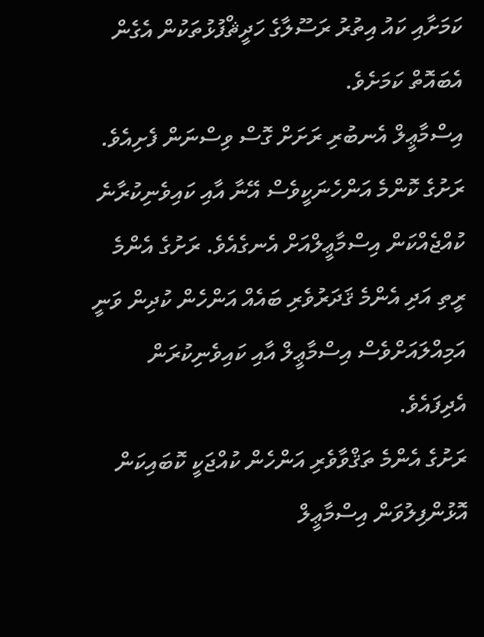ކަމަށާއި ކައު އިތުރު ރަސޫލާގެ ހަދީޘްފުޅުތަކުން އެގެން އެބައޮތް ކަމަށެވެ.
އިސްމާޢީލް އެނބުރި ރަށަށް ގޮސް ވިސްނަން ފެށިއެވެ. ރަށުގެ ކޮންމެ އަންހެނަކީވެސް އޭނާ އާއި ކައިވެނިކުރާނެ ކުއްޖެއްކަން އިސްމާޢީލްއަށް އެނގެއެވެ. ރަށުގެ އެންމެ ރީތި އަދި އެންމެ ޤަދަރުވެރި ބައެއް އަންހެން ކުދިން ވަނީ އަމިއްލައަށްވެސް އިސްމާޢީލް އާއި ކައިވެނިކުރަން އެދިފައެވެ.
ރަށުގެ އެންމެ ތަޤްވާވެރި އަންހެން ކުއްޖަކީ ކޮބައިކަން އޮޅުންފިލުވަން އިސްމާޢީލް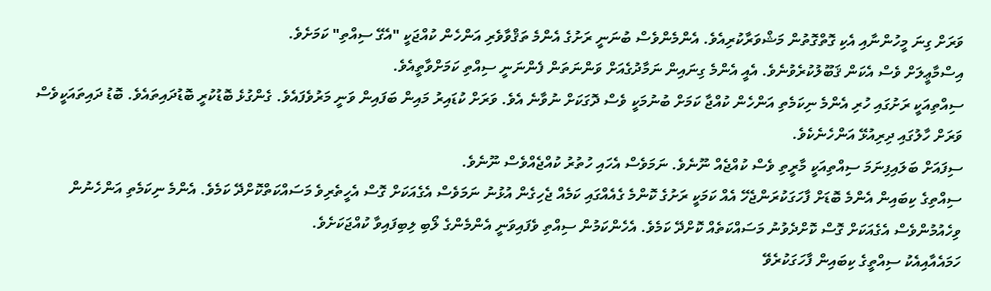ވަރަށް ގިނަ މީހުންނާއި އެކި ގޮތްގޮތުން މަޝްވަރާކުރިއެވެ. އެންމެންވެސް ބުނަނީ ރަށުގެ އެންމެ ތަޤްވާވެރި އަންހެން ކުއްޖަކީ "އެގޭ ސިއްތި" ކަމަށެވެ.
އިސްމާޢީލަށް ވެސް އެކަން ޤަބޫލުކުރެވުނެވެ. އެއީ އެންމެ ގިނައިން ނަމާދުގެއަށް ވަންނަތަން ފެންނަނީ ސިއްތި ކަމަށްވާތީއެވެ.
ސިއްތިއަކީ ރަށުގައި ހުރި އެންމެ ނިކަމެތި އަންހެން ކުއްޖާ ކަމަށް ބުނުމަކީ ވެސް ދޮގަކަށް ނުވާނެ އެވެ. ވަރަށް ކުޑައިރު މައިން ބަފައިން ވަނީ މަރުވެފައެވެ. ގެންގުޅެ ބޮޑުކުރީ ބޮޑުދައިތައެވެ. ބޮޑު ދައިތައަކީވެސް ވަރަށް ހާލުގައި ދިރިއުޅޭ އަންހެނެކެވެ.
ސިފައަށް ބަލައިފިނަމަ ސިއްތިއަކީ މާރީތި ވެސް ކުއްޖެއް ނޫނެވެ. ނަމަވެސް އެހައި ހުތުރު ކުއްޖެއްވެސް ނޫނެވެ.
ސިއްތިގެ ކިބައިން އެންމެ ބޮޑަށް ފާހަގަކުރަންޖެހޭ އެއް ކަމަކީ ރަށުގެ ކޮންމެ ގެއެއްގައި ކަމެއް ޖެހިގެން އުޅުނު ނަމަވެސް އެގެއަކަށް ގޮސް އެހީތެރިވެ މަސައްކަތްކޮށްދޭ ކަމެވެ. އެންމެ ނިކަމެތި އަންހެނުން ވިހެއުމުންވެސް އެގެއަކަށް ގޮސް ކޮށްދެވުނު މަސައްކަތެއް ކޮށްދޭ ކަމެވެ. އެހެންކަމުން ސިއްތި ވެފައިވަނީ އެންމެންގެ ލޯބި ލިބިފައިވާ ކުއްޖަކަށެވެ.
ހަމައެއާއިއެކު ސިއްތީގެ ކިބައިން ފާހަގަކުރެވޭ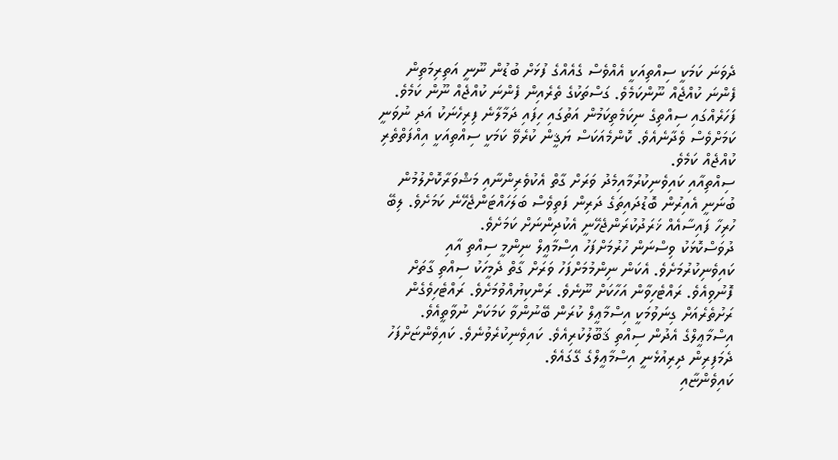ދެވަނަ ކަމަކީ ސިއްތިއަކީ އެއްވެސް ގެއެއްގެ ފުޅަށް ބުޑުން ނޫނީ އަތިރިމަތިން ފެންނަ ކުއްޖެއް ނޫންކަމެވެ. ގަސްތަކުގެ ތެރެއިން ފެންނަ ކުއްޖެއް ނޫން ކަމެވެ.
ފަހަރެއްގައި ސިއްތިގެ ނިކަމެތިކަމުން އަތުގައި ހިފައި ދަމާލާނެ ފިރިހެނަކު އަދި ނުވަނީ ކަމަށްވެސް ވެދާނެއެވެ. ކޮންމެއަކަސް ޔަޤީން ކުރެވޭ ކަމަކީ ސިއްތިއަކީ އިއްފަތްތެރި ކުއްޖެއް ކަމެވެ.
ސިއްތިއާއި ކައިވެނިކުރުމާއިމެދު ވަރަށް ގާތް އެކުވެރިންނާއި މަޝްވަރާކޮށްލުމުން ބުނަނީ އެއިރުން ބޮޑުދައިތަގެ ދަރިން ފަތިވެސް ބަލަހައްޓަންޖެހޭނެ ކަމަށެވެ. ލިބޭ ހުރިހާ ފައިސާއެއް ޚަރަދުކުރަންޖެހޭނީ އެކުދިންނަށް ކަމަށެވެ.
ދުވަސްކޮޅަކު ވިސްނަން ހުރުމަށްފަހު އިސްމާޢީލް ނިންމީ ސިއްތި އާއި ކައިވެނިކުރުމަށެވެ. އެކަން ނިންމުމަށްފަހު ވަރަށް ގާތް ދެމީހަކު ސިއްތި ގާތަށް ފޮނުވިއެވެ. ރައްޓެހިވާން އަހާކަށް ނޫނެވެ. ރަންކިޔުއްވުމަށެވެ. ރައްޓެހިވެގެން ރަށުތެރެއަށް ގިނަވުމަކީ އިސްމާޢީލް ކުރަން ބޭނުންވާ ކަމަކަށް ނުވާތީއެވެ.
އިސްމާޢީލްގެ އެދުން ސިއްތި ޤަބޫލުކުރިއެވެ. ކައިވެނިކުރެވުނެވެ. ކައިވެންޏަށްފަހު ދެމަފިރިން ދިރިއުޅެނީ އިސްމާޢީލްގެ ގޭގައެވެ.
ކައިވެންޏާއި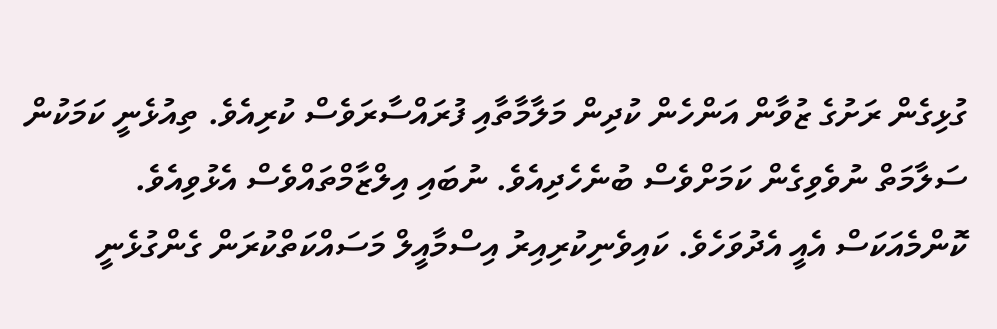ގުޅިގެން ރަށުގެ ޒުވާން އަންހެން ކުދިން މަލާމާތާއި ފުރައްސާރަވެސް ކުރިއެވެ. ތިއުޅެނީ ކަމަކުން ސަލާމަތް ނުވެވިގެން ކަމަށްވެސް ބުނެހެދިއެވެ. ނުބައި އިލްޒާމްތައްވެސް އެޅުވިއެވެ.
ކޮންމެއަކަސް އެއީ އެދުވަހެވެ. ކައިވެނިކުރިއިރު އިސްމާއީލް މަސައްކަތްކުރަން ގެންގުޅެނީ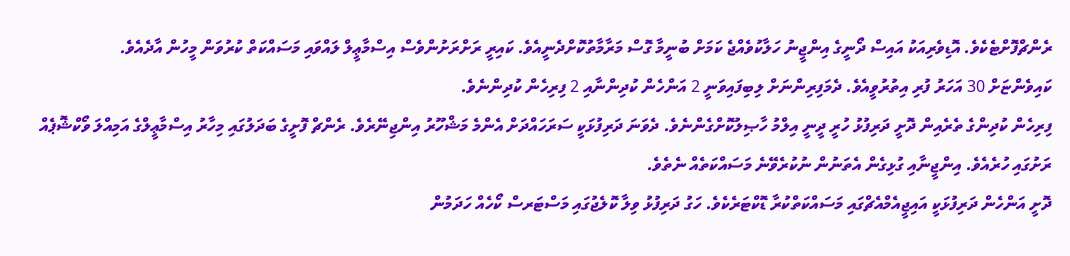ރެންޗްފޮށްޓެކެވެ. އޮޑިވެރިއަކު އައިސް ދޯނީގެ އިންޖީނު ހަލާކުވެއްޖެ ކަމަށް ބުނީމާ ގޮސް މަރާމާތުކޮށްދެނީއެވެ. ކައިރީ ރަށްރަށުންވެސް އިސްމާޢީލް ލައްވައި މަސައްކަތް ކުރުވަން މީހުން އާދެއެވެ.
ކައިވެންޏަށް 30 އަހަރު ފުރި އިތުރުވީއެވެ. ދެމަފިރިންނަށް ލިބިފައިވަނީ 2 އަންހެން ކުދިންނާއި 2 ފިރިހެން ކުދިންނެވެ.
ފިރިހެން ކުދިންގެ ތެރެއިން ދޮށީ ދަރިފުޅު ހުރީ ދީނީ އިލްމު ހާޞިލުކޮށްގެންނެވެ. ދެވަނަ ދަރިފުޅަކީ ސަރަހައްދަށް އެންމެ މަޝްހޫރު އިންޖިނޭރެވެ. ރެންޗް ފޮށީގެ ބަދަލުގައި މިހާރު އިސްމާޢީލްގެ އަމިއްލަ ވޯކްޝޮޕެއް ރަށުގައި ހުރެއެވެ. އިންޖީނާއި ގުޅިގެން އެތަނުން ނުކުރެވޭނެ މަސައްކަތެއް ނެތެވެ.
ދޮށީ އަންހެން ދަރިފުޅަކީ އައިޖީއެމްއެޗްގައި މަސައްކަތްކުރާ ޑޮކްޓަރެކެވެ. ހަގު ދަރިފުޅު ވިލާ ކޮލެޖުގައި މަސްޓަރސް ކޯހެއް ހަދަމުން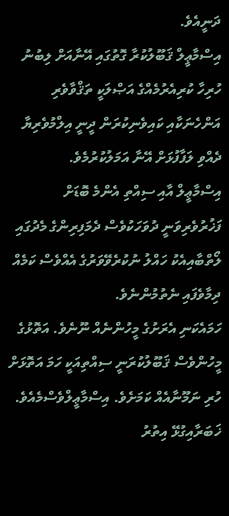ދަނީއެވެ.
އިސްމާޢީލް ޤަބޫލުކުރާ ގޮތުގައި އޭނާއަށް ލިބުނު ހުރިހާ ކުރިއެރުމެއްގެ އަޞްލަކީ ތަޤްވާވެރި އަންހެނަކާއި ކައިވެނިކުރަން ދީނީ އިލްމުވެރިޔާ ދެއްވި ލަފާފުޅަށް އޭނާ އަމަލުކުރުމެވެ.
އިސްމާޢީލް އާއި ސިއްތި އެންމެ ބޮޑަށް ފަޚުރުވެރިވަނީ ދުވަހަކުވެސް ދެމަފިރިންގެ މެދުގައި ލޯތްބާއިއެކު ހައްލު ނުކުރެވޭވަރުގެ އެއްވެސް ކަމެއް ދިމާވެފައި ނެތުމުންނެވެ.
ހަމައެކަނި އެރަށުގެ މީހުންނެއް ނޫނެވެ. އަތޮޅުގެ މީހުންވެސް ޤަބޫލުކުރަނީ ސިއްތިއަކީ ހަމަ އަތޮޅަށް ހުރި ނަމޫނާއެއް ކަމަށެވެ. އިސްމާޢީލްވެސްމެއެވެ.
ޚަބަރާއިގުޅޭ އިތުރު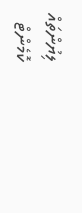ލިޔުންތައް
ކޮމެންޓް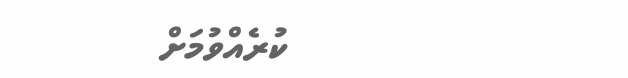ކުރެއްވުމަށް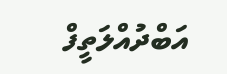އަބްދުއްލަތީފް